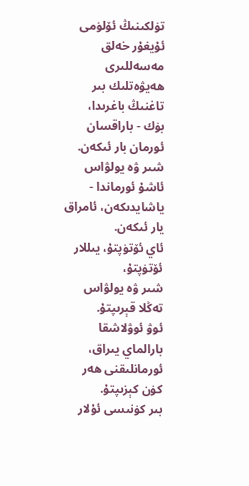تۈلكىنىڭ ئۆلۈمى
ئۇيغۇر خەلق مەسەللىرى
ھەيۋەتلىك بىر تاغنىڭ باغرىدا،
بۈك - باراقسان ئورمان بار ئىكەن.
شىر ۋە يولۋاس ئاشۇ ئورماندا -
ياشايدىكەن، ئامراق يار ئىكەن.
ئاي ئۆتۈپتۇ، يىللار ئۆتۈپتۇ،
شىر ۋە يولۋاس تەڭلا قېرىپتۇ.
ئوۋ ئوۋلاشقا بارالماي يىراق،
ئورمانلىقنى ھەر كۈن كېزىپتۇ.
بىر كۈنىسى ئۇلار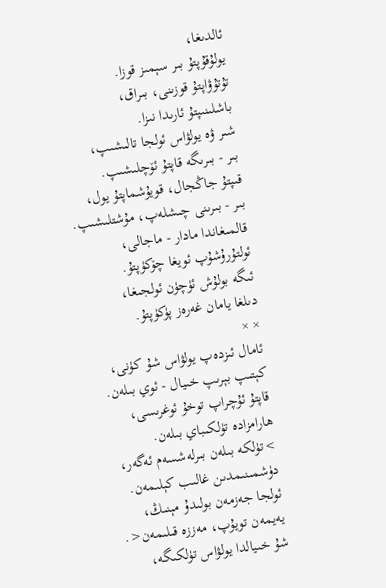ئالدىغا،
يولۇقۇپتۇ بىر سېمىز قوزا.
تۇتۇۋاپتۇ قوزىنى، بىراق،
باشلىنىپتۇ ئارىدا نىزا.
شىر ۋە يولۋاس ئولجا تالىشىپ،
بىر - بىرىگە قاپتۇ ئۆچلىشىپ.
قىپتۇ جاڭجال، قويۇشماپتۇ يول،
بىر - بىرىنى چىشلەپ، مۇشتلىشىپ.
قالمىغاندا مادار - ماجالى،
ئولتۇرۇشۇپ ئويغا چۆكۈپتۇ.
ئىگە بولۇش ئۈچۈن ئولجىغا،
دىلغا يامان غەرەز پۈكۈپتۇ.
× ×
ئامال ئىزدەپ يولۋاس شۇ كۈنى،
كېتىپ بېرىپ خىيال - ئوي بىلەن.
قاپتۇ ئۇچراپ توخۇ ئوغرىسى،
ھارامزادە تۈلكىباي بىلەن.
>تۈلكە بىلەن بىرلەشسەم ئەگەر،
دۈشمىنىمدىن غالىب كېلىمەن.
ئولجا جەزمەن بولىدۇ مېنىڭ،
يەيمەن تويۇپ، مەززە قىلىمەن<.
شۇ خىيالدا يولۋاس تۈلكىگە،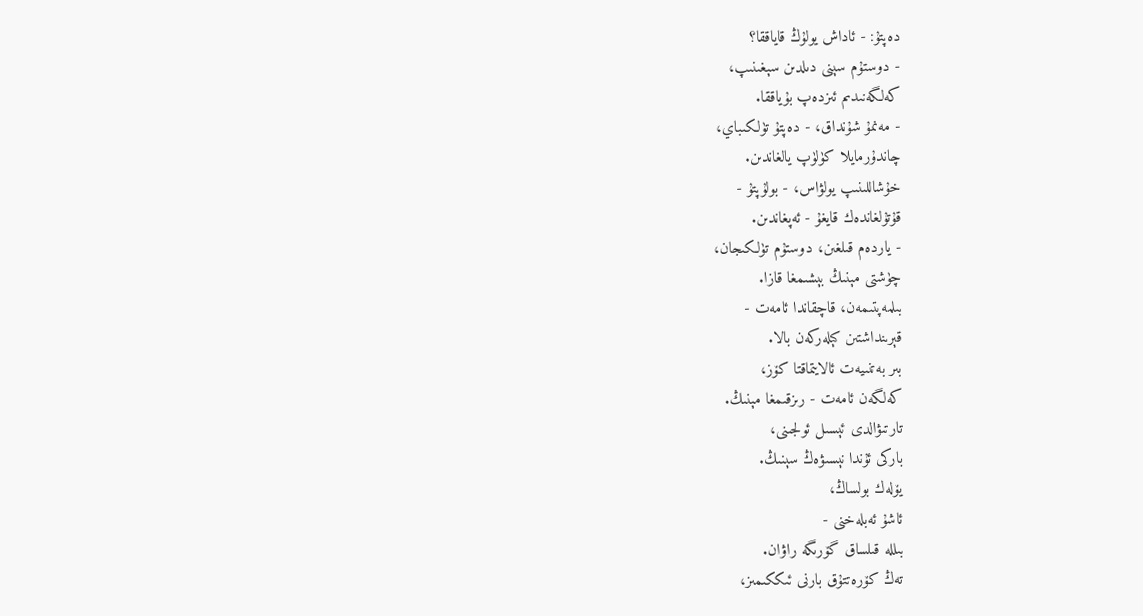دەپتۇ: - ئاداش يولۇڭ قاياققا؟
- دوستۇم سېنى دىلدىن سېغىنىپ،
كەلگەنىدىم ئىزدەپ بۇياققا.
- مەنمۇ شۇنداق، - دەپتۇ تۈلكىباي،
چاندۇرمايلا كۈلۈپ يالغاندىن.
خۇشاللىنىپ يولۋاس، - بولۇپتۇ -
قۇتۇلغاندەك قايغۇ - ئەپغاندىن.
- ياردەم قىلغىن، دوستۇم تۈلكىجان،
چۈشتى مېنىڭ بېشىمغا قازا.
بىلمەپتىمەن، قاچقاندا ئامەت -
قېرىنداشتىن كېلەركەن بالا.
بىر بەتنىيەت ئالايتماقتا كۆز،
كەلگەن ئامەت - رىزقىمغا مېنىڭ.
تارتىۋالدى ئېسىل ئولجىنى،
باركى ئۇندا نېسىۋەڭ سېنىڭ.
يۆلەك بولساڭ،
ئاشۇ ئەبلەخنى -
بىللە قىلساق گۆرىگە راۋان.
تەڭ كۆرەتتۇق بارنى ئىككىمىز،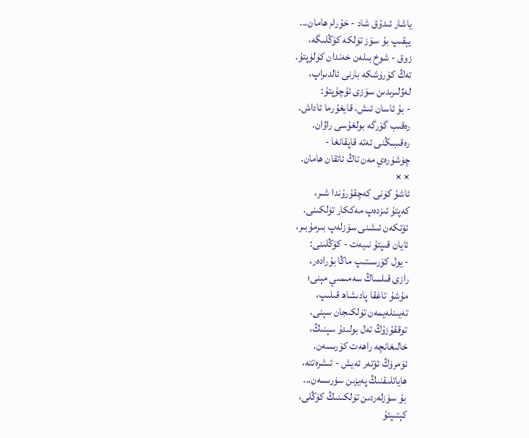ياشار ئىدۇق شاد - خۇرام ھامان...
يېقىپ بۇ سۆز تۈلكە كۆڭلىگە،
زوق - شوخ بىلەن خەندان كۈلۈپتۇ.
تەڭ كۆرۈشكە بارنى ئالدىراپ،
لەۋلىرىدىن سۆزى ئۇچۇپتۇ:
- بۇ ئاسان ئىش، قايغۇرما ئاداش.
رەقىب گۆرگە بولغۇسى راۋان.
رەقىبىڭنى ئەتە قاپقانغا -
چۈشۈرەي مەن تاڭ ئاتقان ھامان.
× ×
ئاشۇ كۈنى كەچقۇرۇندا شىر،
كەپتۇ ئىزدەپ مەككار تۈلكىنى.
ئۆتكەن ئىشنى سۆزلەپ بىرمۇبىر،
ئايان قىپتۇ نىيەت - كۆڭلىنى:
- يول كۆرسىتىپ ماڭا بۇرادەر،
رازى قىلساڭ سەمىمىي مېنى؛
مۇشۇ تاغقا پادىشاھ قىلىپ،
تەيىنلەيمەن تۈلكىجان سېنى.
توققۇزۇڭ تەل بولىدۇ سېنىڭ،
خالىغانچە راھەت كۆرىسەن.
ئۆمرۈڭ ئۆتەر ئەيش - ئىشرەتتە،
ھاياتلىقنىڭ پەيزىن سۈرىسەن...
بۇ سۆزلەردىن تۈلكىنىڭ كۆڭلى،
كېتىپتۇ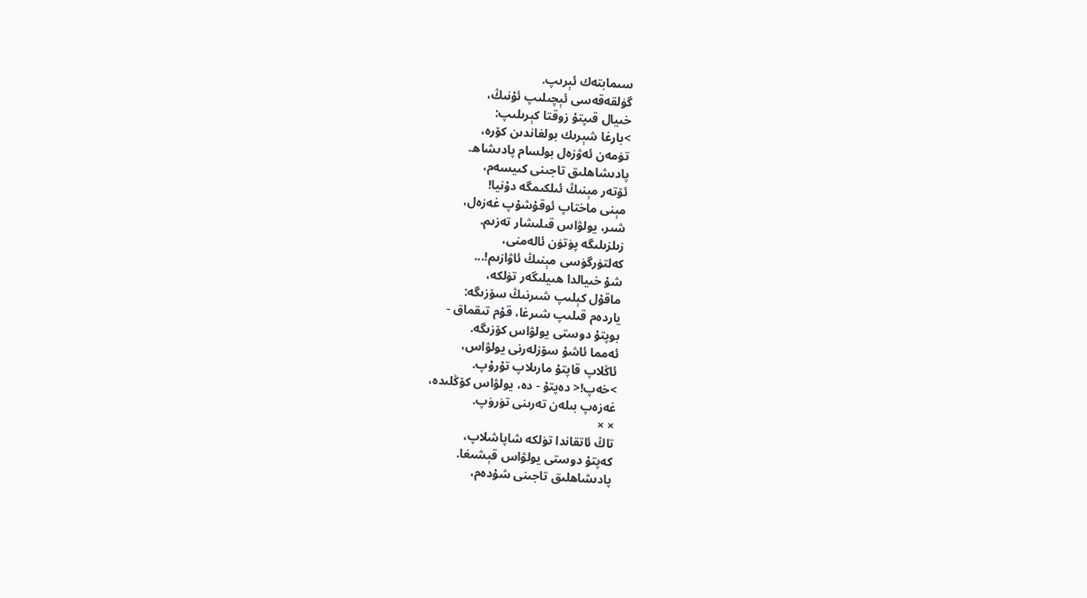سىمابتەك ئېرىپ.
گۈلقەقەسى ئېچىلىپ ئۇنىڭ،
خىيال قىپتۇ زوقتا كېرىلىپ:
>بارغا شېرىك بولغاندىن كۆرە،
تۈمەن ئەۋزەل بولسام پادىشاھ.
پادىشاھلىق تاجىنى كىيسەم،
ئۆتەر مېنىڭ ئىلكىمگە دۇنيا!
مېنى ماختاپ ئوقۇشۇپ غەزەل،
شىر، يولۋاس قىلىشار تەزىم.
زىلزىلىگە پۈتۈن ئالەمنى،
كەلتۈرگۈسى مېنىڭ ئاۋازىم!...
شۇ خىيالدا ھىيلىگەر تۈلكە،
ماقۇل كېلىپ شىرنىڭ سۆزىگە:
ياردەم قىلىپ شىرغا، قۇم تىقماق -
بوپتۇ دوستى يولۋاس كۆزىگە.
ئەمما ئاشۇ سۆزلەرنى يولۋاس،
ئاڭلاپ قاپتۇ مارىلاپ تۇرۇپ.
>خەپ!< دەپتۇ - دە، يولۋاس كۆڭلىدە،
غەزەپ بىلەن تەرىنى تۈرۈپ.
× ×
تاڭ ئاتقاندا تۈلكە شاپاشلاپ،
كەپتۇ دوستى يولۋاس قېشىغا.
پادىشاھلىق تاجىنى شۇدەم،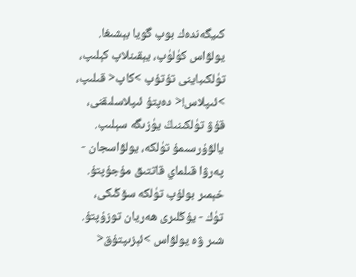كىيگەندەك بوپ گويا بېشىغا.
يولۋاس كۈلۈپ، يېقىنلاپ كېلىپ،
تۈلكىباينى تۇتۇپ >كاپ< قىلىپ،
>ئىپلاس!< دەپتۇ ئىپلاسلىقنى،
قۇۋ تۈلكىنىڭ يۈزىگە سېلىپ.
يالۋۇرسىمۇ تۈلكە، يولۋاسجان -
پەرۋا قىلماي قاتتىق مۇجۇپتۇ.
خېمىر بولۇپ تۈلكە سۆڭىكى،
تۈك - يۇڭلىرى ھەريان توزۇپتۇ.
شىر ۋە يولۋاس >ئېزىپتۇق<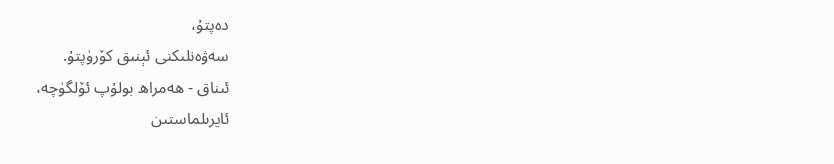دەپتۇ،
سەۋەنلىكنى ئېنىق كۆرۈپتۇ.
ئىناق - ھەمراھ بولۇپ ئۆلگۈچە،
ئايرىلماستىن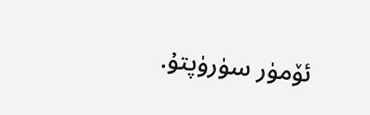ئۆمۈر سۈرۈپتۇ.